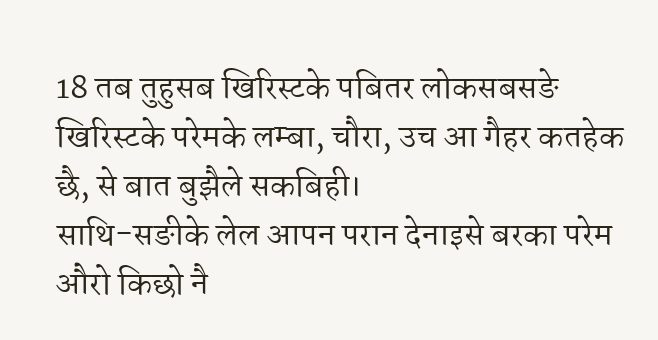18 तब तुहुसब खिरिस्टके पबितर लोकसबसङे खिरिस्टके परेमके लम्बा, चौरा, उच आ गैहर कतहेक छै, से बात बुझैले सकबिही।
साथि-सङीके लेल आपन परान देनाइसे बरका परेम औरो किछो नै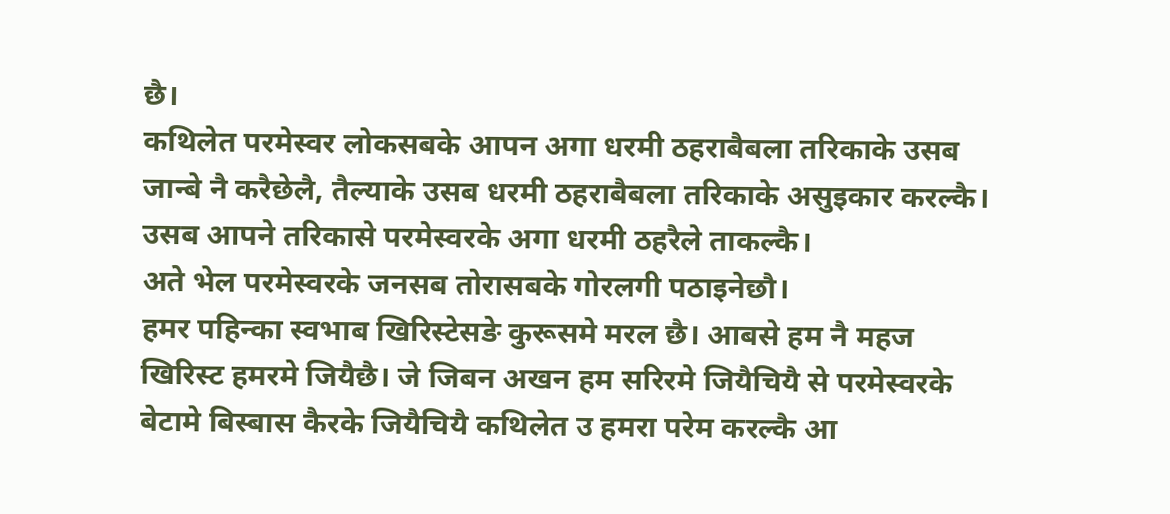छै।
कथिलेत परमेस्वर लोकसबके आपन अगा धरमी ठहराबैबला तरिकाके उसब जान्बे नै करैछेलै, तैल्याके उसब धरमी ठहराबैबला तरिकाके असुइकार करल्कै। उसब आपने तरिकासे परमेस्वरके अगा धरमी ठहरैले ताकल्कै।
अते भेल परमेस्वरके जनसब तोरासबके गोरलगी पठाइनेछौ।
हमर पहिन्का स्वभाब खिरिस्टेसङे कुरूसमे मरल छै। आबसे हम नै महज खिरिस्ट हमरमे जियैछै। जे जिबन अखन हम सरिरमे जियैचियै से परमेस्वरके बेटामे बिस्बास कैरके जियैचियै कथिलेत उ हमरा परेम करल्कै आ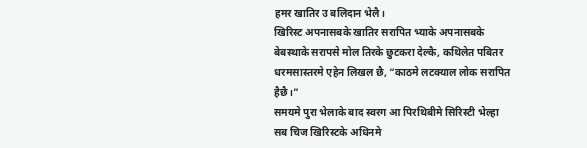हमर खातिर उ बलिदान भेलै।
खिरिस्ट अपनासबके खातिर सरापित भ्याके अपनासबके बेबस्थाके सरापसे मोल तिरके छुटकरा देल्कै, कथिलेत पबितर धरमसास्तरमे एहेन लिखल छै, “काठमे लटक्याल लोक सरापित हैछै।”
समयमे पुरा भेलाके बाद स्वरग आ पिरथिबीमे सिरिस्टी भेल्हा सब चिज खिरिस्टके अधिनमे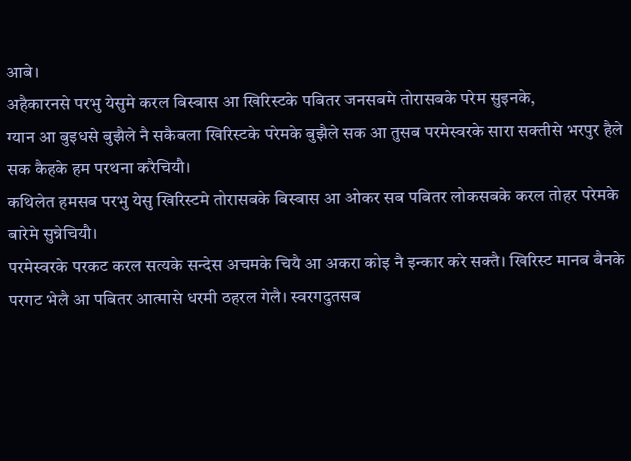आबे।
अहैकारनसे परभु येसुमे करल बिस्बास आ खिरिस्टके पबितर जनसबमे तोरासबके परेम सुइनके,
ग्यान आ बुइधसे बुझैले नै सकैबला खिरिस्टके परेमके बुझैले सक आ तुसब परमेस्वरके सारा सक्तीसे भरपुर हैले सक कैहके हम परथना करैचियौ।
कथिलेत हमसब परभु येसु खिरिस्टमे तोरासबके बिस्बास आ ओकर सब पबितर लोकसबके करल तोहर परेमके बारेमे सुन्नेचियौ।
परमेस्वरके परकट करल सत्यके सन्देस अचमके चियै आ अकरा कोइ नै इन्कार करे सक्तै। खिरिस्ट मानब बैनके परगट भेलै आ पबितर आत्मासे धरमी ठहरल गेलै। स्वरगदुतसब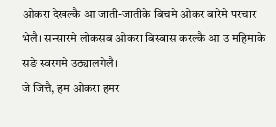ओकरा देखल्कै आ जाती-जातीके बिचमे ओकर बारेमे परचार भेलै। सन्सारमे लोकसब ओकरा बिस्बास करल्कै आ उ महिमाके सङे स्वरगमे उठ्यालगेलै।
जे जित्तै, हम ओकरा हमर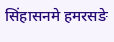सिंहासनमे हमरसङे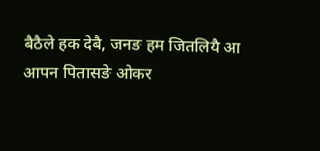बैठैले हक देबै, जनङ हम जितलियै आ आपन पितासङे ओकर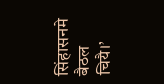सिंहासनमे बैठल चियै।’